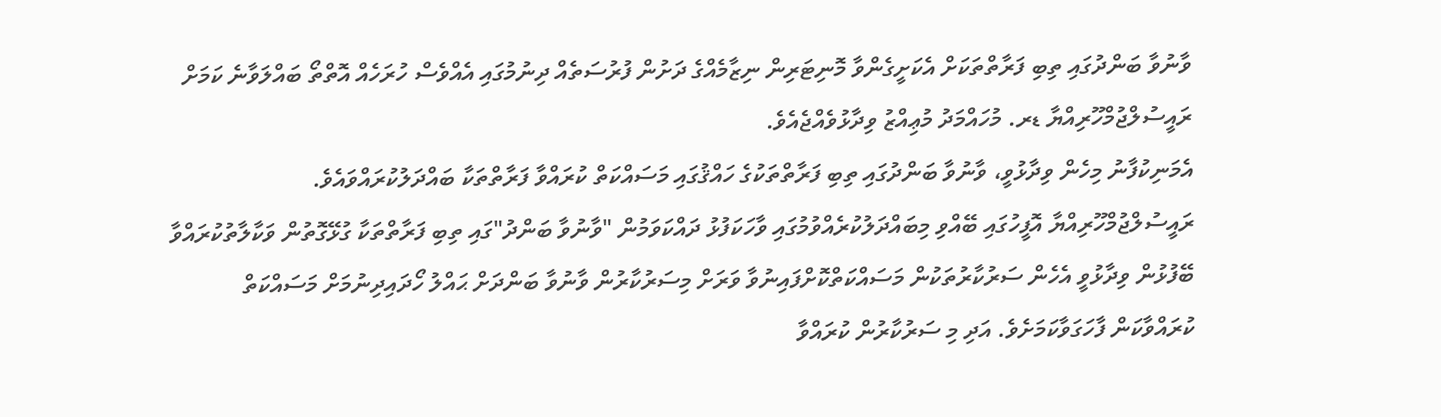ވާނުވާ ބަންދުގައި ތިބި ފަރާތްތަކަށް އެކަށީގެންވާ މޮނިޓަރިން ނިޒާމެއްގެ ދަށުން ފުރުސަތެއް ދިނުމުގައި އެއްވެސް ހުރަހެއް އޮތްތޯ ބައްލަވާނެ ކަމަށް ރައީސުލްޖުމްހޫރިއްޔާ ޑރ. މުހައްމަދު މުޢިއްޒު ވިދާޅުވެއްޖެއެވެ.
އެމަނިކުފާނު މިހެން ވިދާޅުވީ، ވާނުވާ ބަންދުގައި ތިބި ފަރާތްތަކުގެ ހައްޤުގައި މަސައްކަތް ކުރައްވާ ފަރާތްތަކާ ބައްދަލުކުރައްވައެވެ.
ރައީސުލްޖުމްހޫރިއްޔާ އޮފީހުގައި ބޭއްވި މިބައްދަލުކުރެއްވުމުގައި ވާހަކަފުޅު ދައްކަވަމުން "ވާނުވާ ބަންދު"ގައި ތިބި ފަރާތްތަކާ ގުޅޭގޮތުން ވަކާލާތުކުރައްވާ ބޭފުޅުން ވިދާޅުވީ އެހެން ސަރުކާރުތަކުން މަސައްކަތްކޮށްފައިނުވާ ވަރަށް މިސަރުކާރުން ވާނުވާ ބަންދަށް ޙައްލު ހޯދައިދިނުމަށް މަސައްކަތް ކުރައްވާކަން ފާހަގަވާކަމަށެވެ. އަދި މި ސަރުކާރުން ކުރައްވާ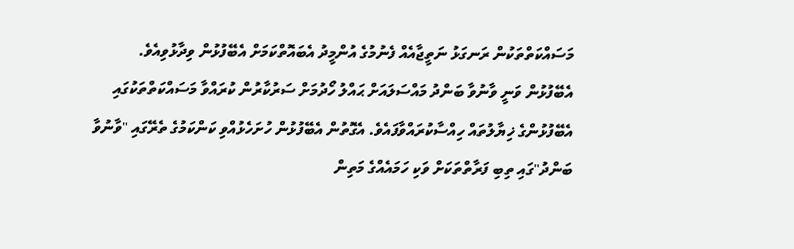މަސައްކަތްތަކުން ރަނގަޅު ނަތީޖާއެއް ފެނުމުގެ އުންމީދު އެބައޮތްކަމަށް އެބޭފުޅުން ވިދާޅުވިއެވެ.
އެބޭފުޅުން ވަނީ ވާނުވާ ބަންދު މައްސަލައަށް ޙައްލު ހޯދުމަށް ސަރުކާރުން ކުރައްވާ މަސައްކަތްތަކުގައި އެބޭފުޅުންގެ ޚިޔާލުތައް ހިއްސާކުރައްވާފައެވެ. އެގޮތުން އެބޭފުޅުން ހުށަހެޅުއްވި ކަންކަމުގެ ތެރޭގައި "ވާނުވާ ބަންދު"ގައި ތިބި ފަރާތްތަކަށް ވަކި ހަމައެއްގެ މަތިން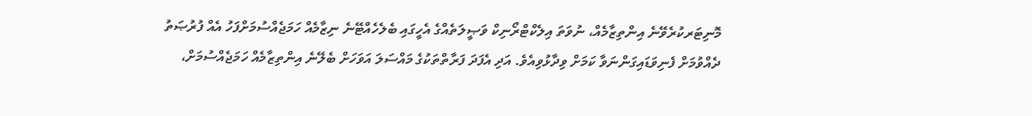މޮނިޓަރކުރެވޭނެ އިންތިޒާމެއް، ނުވަތަ އިލެކްޓްރޯނިކް ވަޞީލަތެއްގެ އެހީގައި ބެލެހެއްޓޭނެ ނިޒާމެއް ހަމަޖެއްސުމަށްފަހު އެއް ފުރުޞަތު ދެއްވުމަށް ފެނިވަޑައިގަންނަވާ ކަމަށް ވިދާޅުވިއެވެ. އަދި އެފަދަ ފަރާތްތަކުގެ މައްސަލަ އަވަހަށް ބެލޭނެ އިންތިޒާމެއް ހަމަޖެއްސުމަށް،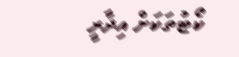ކޯޓުތަކަށް އިދާރީ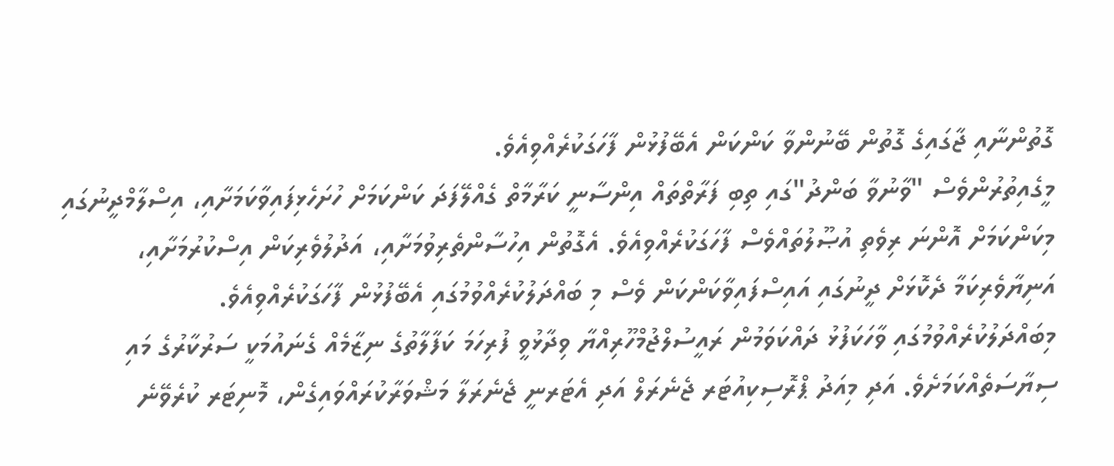ގޮތުންނާއި ޖާގައިގެ ގޮތުން ބޭނުންވާ ކަންކަން އެބޭފުޅުން ފާހަގަކުރެއްވިއެވެ.
މީގެއިތުރުންވެސް "ވާނުވާ ބަންދު"ގައި ތިބި ފަރާތްތައް އިންސާނީ ކަރާމާތް ގެއްލޭފަދަ ކަންކަމަށް ހުށަހެޅިފައިވާކަމަށާއި، އިސްލާމްދީނުގައި މިކަންކަމަށް އޮންނަ ރިވެތި އުޞޫލުތައްވެސް ފާހަގަކުރެއްވިއެވެ. އެގޮތުން އިހުސާންތެރިވުމަށާއި، އަދުލުވެރިކަން އިސްކުރުމަށާއި، އަނިޔާވެރިކަމާ ދެކޮޅަށް ދީނުގައި އައިސްފައިވާކަންކަން ވެސް މި ބައްދަލުކުރެއްވުމުގައި އެބޭފުޅުން ފާހަގަކުރެއްވިއެވެ.
މިބައްދަލުކުރެއްވުމުގައި ވާހަކަފުޅު ދައްކަވަމުން ރައީސުލްޖުމްހޫރިއްޔާ ވިދާޅުވީ ފުރިހަމަ ކަފާލާތުގެ ނިޒާމެއް ގެނައުމަކީ ސަރުކާރުގެ މައި ސިޔާސަތެއްކަމަށެވެ. އަދި މިއަދު ޕްރޮސިކިއުޓަރ ޖެނެރަލް އަދި އެޓަރނީ ޖެނެރަލާ މަޝްވަރާކުރައްވައިގެން، މޮނިޓަރ ކުރެވޭނެ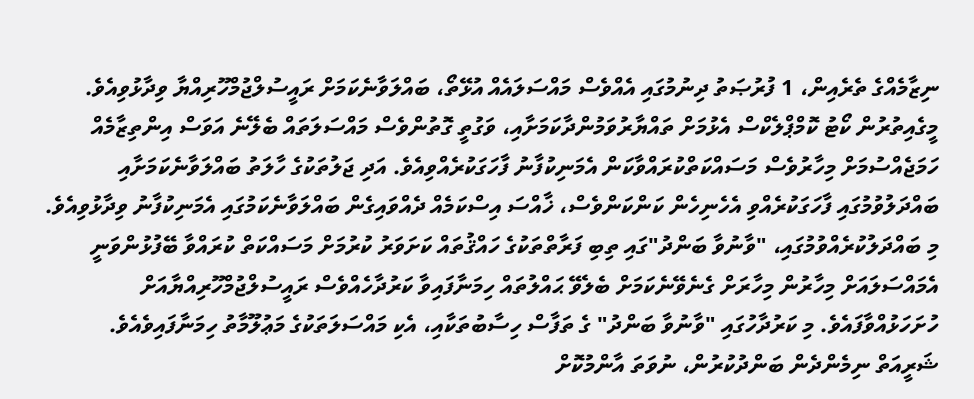ނިޒާމެއްގެ ތެރެއިން، 1 ފުރުޞަތު ދިނުމުގައި އެއްވެސް މައްސަލައެއް އުޅޭތޯ، ބައްލަވާނެކަމަށް ރައީސުލްޖުމްހޫރިއްޔާ ވިދާޅުވިއެވެ.
މީގެއިތުރުން ކޯޓު ކޮމްޕްލެކްސް އެޅުމަށް ތައްޔާރުވަމުންދާކަމަށާއި، ވަގުތީ ގޮތުންވެސް މައްސަލަތައް ބެލޭނެ އަވަސް އިންތިޒާމެއް ހަމަޖެއްސުމަށް މިހާރުވެސް މަސައްކަތްކުރައްވާކަން އެމަނިކުފާނު ފާހަގަކުރެއްވިއެވެ. އަދި ޖަލުތަކުގެ ހާލަތު ބައްލަވާނެކަމަށާއި ބައްދަލުވުމުގައި ފާހަގަކުރެއްވި އެހެނިހެން ކަންކަންވެސް، ޚާއްސަ އިސްކަމެއް ދެއްވައިގެން ބައްލަވާނެކަމުގައި އެމަނިކުފާނު ވިދާޅުވިއެވެ.
މި ބައްދަލުކުރެއްވުމުގައި، "ވާނުވާ ބަންދު"ގައި ތިބި ފަރާތްތަކުގެ ހައްޤުތައް ކަށަވަރު ކުރުމަށް މަސައްކަތް ކުރައްވާ ބޭފުޅުންވަނީ އެމައްސަލައަށް މިހާރުން މިހާރަށް ގެނެވޭނެކަމަށް ބެލެވޭ ޙައްލުތައް ހިމަނާފައިވާ ކަރުދާހެއްވެސް ރައީސުލްޖުމްހޫރިއްޔާއަށް ހުށަހަޅުއްވާފައެވެ. މި ކަރުދާހުގައި "ވާނުވާ ބަންދު" ގެ ތަފާސް ހިސާބުތަކާއި، އެކި މައްސަލަތަކުގެ މަޢުލޫމާތު ހިމަނާފައިވެއެވެ.
ޝަރީއަތް ނިމެންދެން ބަންދުކުރުން، ނުވަތަ އާންމުކޮށް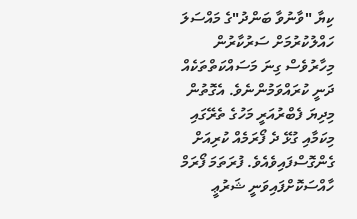ކިޔާ "ވާނުވާ ބަންދު"ގެ މައްސަލަ ހައްލުކުރުމަށް ސަރުކާރުން މިހާރުވެސް ގިނަ މަސައްކަތްތަކެއް ދަނީ ކުރައްވަމުންނެވެ. އެގޮތުން މިދިޔަ ފެބްރުއަރީ މަހުގެ ތެރޭގައި މިކަމާއި ގުޅޭ ދެ ފޯރަމެއް ކުރިއަށް ގެންގޮސްފައިވެއެވެ. ފުރަތަމަ ފޯރަމް ހާއްސަކޮށްފައިވަނީ ޝަރުޢީ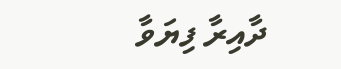ދާއިރާ ފިޔަވާ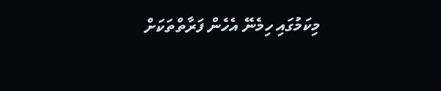މިކަމުގައި ހިމެނޭ އެހެން ފަރާތްތަކަށް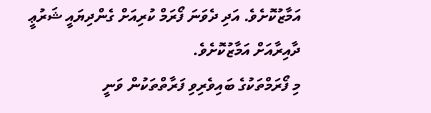އަމާޒުކޮށެވެ. އަދި ދެވަނަ ފޯރަމް ކުރިއަށް ގެންދިޔައީ ޝަރުޢީ ދާއިރާއަށް އަމާޒުކޮށެވެ.
މި ފޯރަމްތަކުގެ ބައިވެރިވި ފަރާތްތަކުން ވަނީ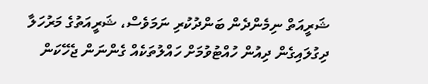ޝަރީއަތް ނިމެންދެން ބަންދުކުރި ނަމަވެސް، ޝަރީއަތުގެ މަރުހަލާ ދިގުލައިގެން ދިއުން ހުއްޓުވުމަށް ހައްލުތަކެއް ގެންނަން ޖެހޭކަން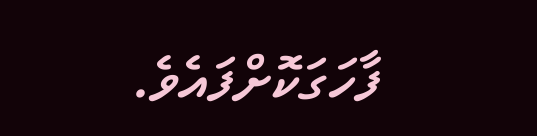ފާހަގަކޮށްފައެވެ.